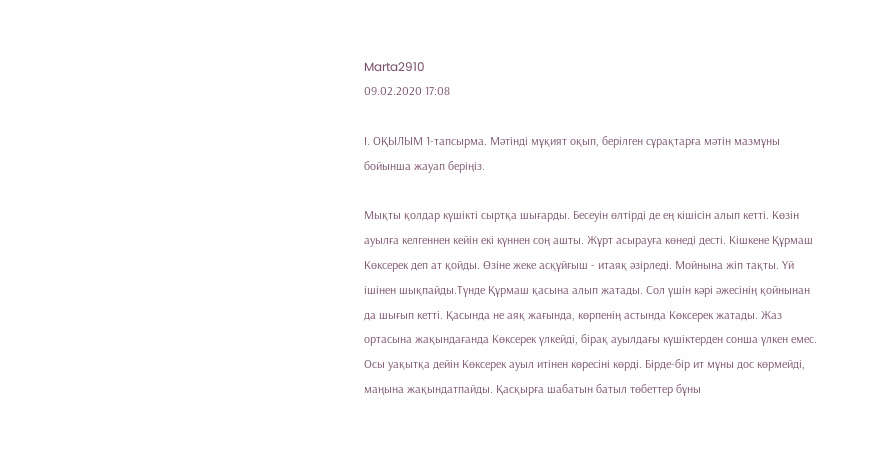Marta2910
09.02.2020 17:08

І. ОҚЫЛЫМ 1-тапсырма. Мәтінді мұқият оқып, берілген сұрақтарға мәтін мазмұны бойынша жауап беріңіз.

Мықты қолдар күшікті сыртқа шығарды. Бесеуін өлтірді де ең кішісін алып кетті. Көзін ауылға келгеннен кейін екі күннен соң ашты. Жұрт асырауға көнеді десті. Кішкене Құрмаш Көксерек деп ат қойды. Өзіне жеке асқұйғыш - итаяқ әзірледі. Мойнына жіп тақты. Үй ішінен шықпайды.Түнде Құрмаш қасына алып жатады. Сол үшін кәрі әжесінің қойнынан да шығып кетті. Қасында не аяқ жағында, көрпенің астында Көксерек жатады. Жаз ортасына жақындағанда Көксерек үлкейді, бірақ ауылдағы күшіктерден сонша үлкен емес. Осы уақытқа дейін Көксерек ауыл итінен көресіні көрді. Бірде-бір ит мұны дос көрмейді, маңына жақындатпайды. Қасқырға шабатын батыл төбеттер бұны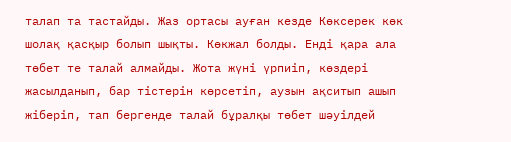талап та тастайды. Жаз ортасы ауған кезде Көксерек көк шолақ қасқыр болып шықты. Көкжал болды. Енді қара ала төбет те талай алмайды. Жота жүні үрпиіп, көздері жасылданып, бар тістерін көрсетіп, аузын ақситып ашып жіберіп, тап бергенде талай бұралқы төбет шәуілдей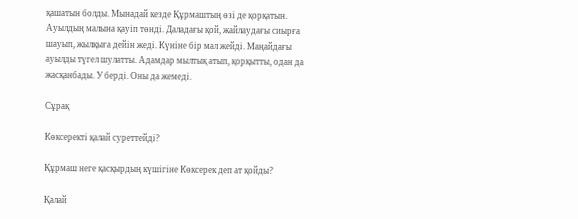қашатын болды. Мынадай кезде Құрмаштың өзі де қорқатын. Ауылдың малына қауіп төнді. Даладағы қой, жайлаудағы сиырға шауып, жылқыға дейін жеді. Күніне бір мал жейді. Маңайдағы ауылды түгел шулатты. Адамдар мылтық атып, қорқытты, одан да жасқанбады. У берді. Оны да жемеді.

Сұрақ

Көксеректі қалай суреттейді?

Құрмаш неге қасқырдың күшігіне Көксерек деп ат қойды?

Қалай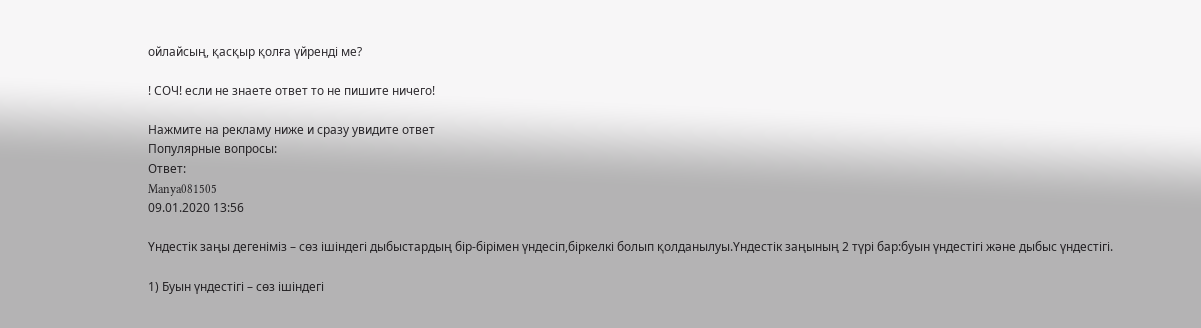ойлайсың, қасқыр қолға үйренді ме?

! СОЧ! если не знаете ответ то не пишите ничего!

Нажмите на рекламу ниже и сразу увидите ответ
Популярные вопросы:
Ответ:
Manya081505
09.01.2020 13:56

Үндестік заңы дегеніміз – сөз ішіндегі дыбыстардың бір-бірімен үндесіп,біркелкі болып қолданылуы.Үндестік заңының 2 түрі бар:буын үндестігі және дыбыс үндестігі.

1) Буын үндестігі – сөз ішіндегі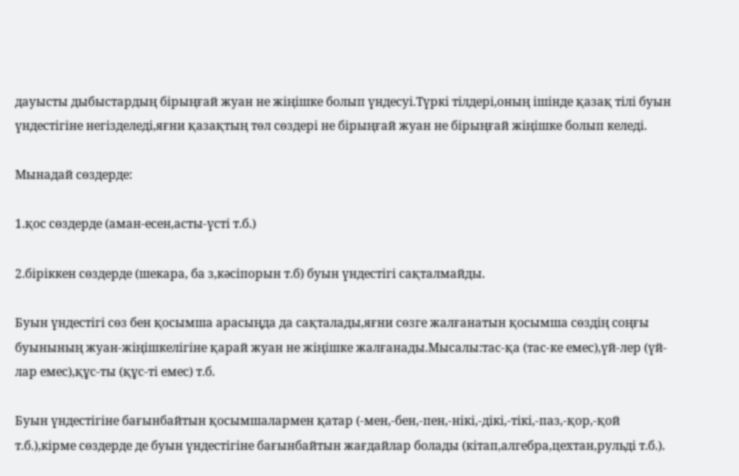дауысты дыбыстардың бірыңғай жуан не жіңішке болып үндесуі.Түркі тілдері,оның ішінде қазақ тілі буын үндестігіне негізделеді,яғни қазақтың төл сөздері не бірыңғай жуан не бірыңғай жіңішке болып келеді.

Мынадай сөздерде:

1.қос сөздерде (аман-есен,асты-үсті т.б.)

2.біріккен сөздерде (шекара, ба з,кәсіпорын т.б) буын үндестігі сақталмайды.

Буын үндестігі сөз бен қосымша арасыңда да сақталады,яғни сөзге жалғанатын қосымша сөздің соңғы буынының жуан-жіңішкелігіне қарай жуан не жіңішке жалғанады.Мысалы:тас-қа (тас-ке емес),үй-лер (үй-лар емес),құс-ты (құс-ті емес) т.б.

Буын үндестігіне бағынбайтын қосымшалармен қатар (-мен,-бен,-пен,-нікі,-дікі,-тікі,-паз,-қор,-қой т.б.),кірме сөздерде де буын үндестігіне бағынбайтын жағдайлар болады (кітап,алгебра,цехтан,рульді т.б.).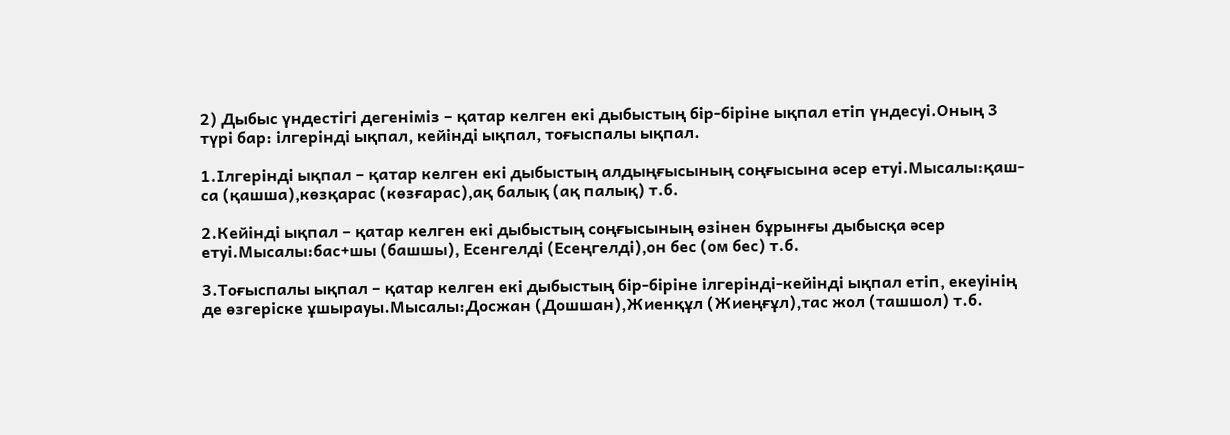2) Дыбыс үндестігі дегеніміз – қатар келген екі дыбыстың бір-біріне ықпал етіп үндесуі.Оның 3 түрі бар: ілгерінді ықпал, кейінді ықпал, тоғыспалы ықпал.

1.Ілгерінді ықпал – қатар келген екі дыбыстың алдыңғысының соңғысына әсер етуі.Мысалы:қаш-са (қашша),көзқарас (көзғарас),ақ балық (ақ палық) т.б.

2.Кейінді ықпал – қатар келген екі дыбыстың соңғысының өзінен бұрынғы дыбысқа әсер етуі.Мысалы:бас+шы (башшы), Есенгелді (Есеңгелді),он бес (ом бес) т.б.

3.Тоғыспалы ықпал – қатар келген екі дыбыстың бір-біріне ілгерінді-кейінді ықпал етіп, екеуінің де өзгеріске ұшырауы.Мысалы:Досжан (Дошшан),Жиенқұл (Жиеңғұл),тас жол (ташшол) т.б.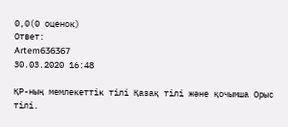0,0(0 оценок)
Ответ:
Artem636367
30.03.2020 16:48

ҚР-ның мемлекеттік тілі Қазақ тілі және қочымша Орыс тілі.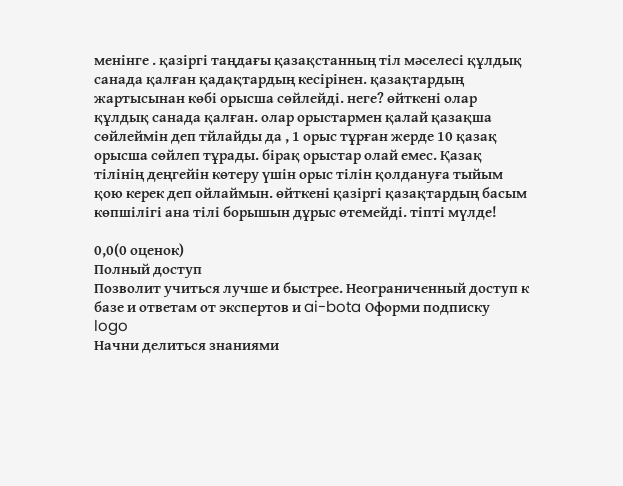менінге . қазіргі таңдағы қазақстанның тіл мәселесі құлдық санада қалған қадақтардың кесірінен. қазақтардың жартысынан көбі орысша сөйлейді. неге? өйткені олар құлдық санада қалған. олар орыстармен қалай қазақша сөйлеймін деп тйлайды да , 1 орыс тұрған жерде 10 қазақ орысша сөйлеп тұрады. бірақ орыстар олай емес. Қазақ тілінің деңгейін көтеру үшін орыс тілін қолдануға тыйым қою керек деп ойлаймын. өйткені қазіргі қазақтардың басым көпшілігі ана тілі борышын дұрыс өтемейді. тіпті мүлде!

0,0(0 оценок)
Полный доступ
Позволит учиться лучше и быстрее. Неограниченный доступ к базе и ответам от экспертов и ai-bota Оформи подписку
logo
Начни делиться знаниями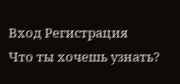Вход Регистрация
Что ты хочешь узнать?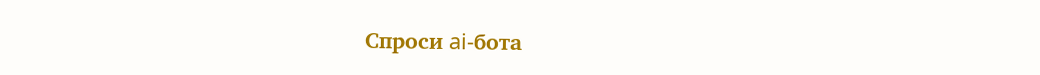Спроси ai-бота